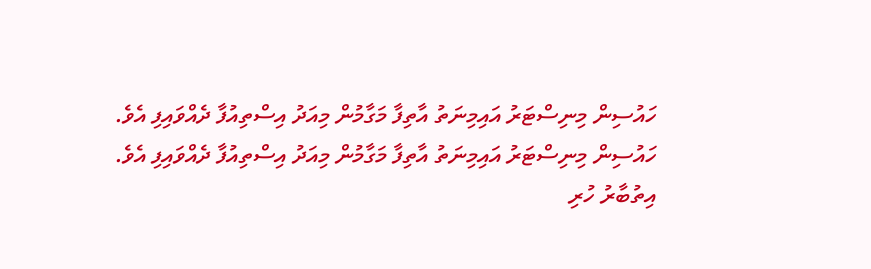ހައުސިން މިނިސްޓަރު އައިމިނަތު އާތިފާ މަގާމުން މިއަދު އިސްތިއުފާ ދެއްވައިފި އެވެ.
ހައުސިން މިނިސްޓަރު އައިމިނަތު އާތިފާ މަގާމުން މިއަދު އިސްތިއުފާ ދެއްވައިފި އެވެ.
އިތުބާރު ހުރި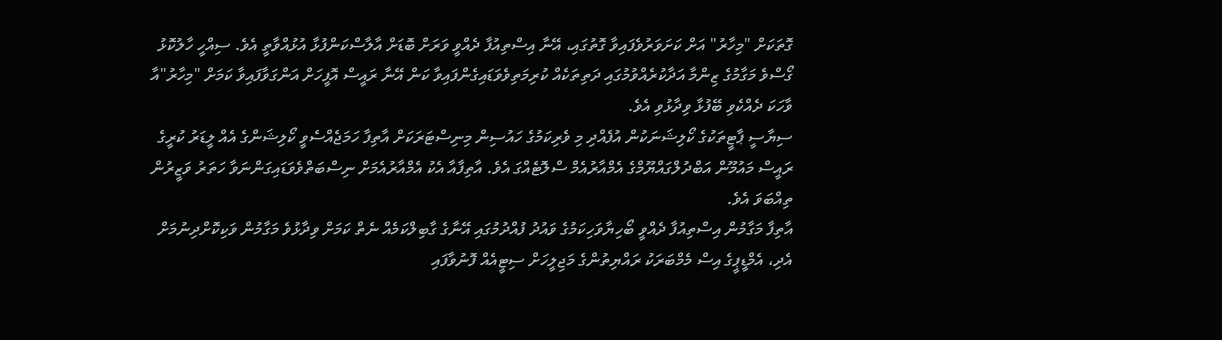ގޮތަކަށް "މިހާރު" އަށް ކަށަވަރުވެފައިވާ ގޮތުގައި، އޭނާ އިސްތިއުފާ ދެއްވީ ވަރަށް ބޮޑަށް އާލާސްކަންފުޅާ އުޅުއްވާތީ އެވެ. ސިއްހީ ހާލުކޮޅު ގޯސްވެ މަގާމުގެ ޒިންމާ އަދާކުރެއްވުމުގައި ދަތިތަކެއް ކުރިމަތިވެވަޑައިގެންފައިވާ ކަން އޭނާ ރައީސް އޮފީހަށް އަންގަވާފައިވާ ކަމަށް "މިހާރު"އާ ވާހަކަ ދެއްކެވި ބޭފުޅާ ވިދާޅުވި އެވެ.
ސިޔާސީ ޕާޓީތަކުގެ ކޯލިޝަނަކުން އުފެއްދި މި ވެރިކަމުގެ ހައުސިން މިނިސްޓަރަކަށް އާތިފާ ހަމަޖެއްސެވީ ކޯލިޝަންގެ އެއް ލީޑަރު ކުރީގެ ރައީސް މައުމޫން އަބްދުލްގައްޔޫމްގެ އެމްއާރުއެމް ސްލޮޓެއްގަ އެވެ. އާތިފާއާ އެކު އެމްއާރުއެމަށް ނިސްބަތްވެވަޑައިގަންނަވާ ހަތަރު ވަޒީރުން ތިއްބަވަ އެވެ.
އާތިފާ މަގާމުން އިސްތިއުފާ ދެއްވީ ބޯހިޔާވަހިކަމުގެ ވައުދު ފުއްދުމުގައި އޭނާގެ ގާބިލްކަމެއް ނެތް ކަމަށް ވިދާޅުވެ މަގާމުން ވަކިކޮށްދިނުމަށް އެދި، އެމްޑީޕީގެ އިސް މެމްބަރަކު ރައްޔިތުންގެ މަޖިލީހަށް ސިޓީއެއް ފޮނުވާފައި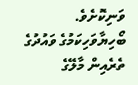ވަނިކޮށެވެ. ބޯހިޔާވަހިކަމުގެ ވައުދުގެ ތެރެއިން މާލޭގެ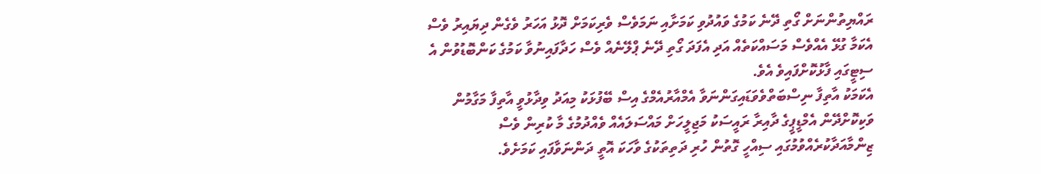ރައްޔިތުންނަށް ގޯތި ދޭނެ ކަމުގެ ވައުދުވި ކަމަށާއި ނަމަވެސް ވެރިކަމަށް ދޮޅު އަހަރު ވެގެން ދިޔައިރު ވެސް އެކަމާ ގުޅޭ އެއްވެސް މަސައްކަތެއް އަދި އެފަދަ ގޯތި ދޭނެ ޕްލޭނެއް ވެސް ހަދާފައިނުވާ ކަމުގެ ކަންބޮޑުވުން އެ ސިޓީގައި ފާޅުކޮށްފައިވެ އެވެ.
އެކަމަކު އާތިފާ ނިސްބަތްވެވަޑައިގަންނަވާ އެމްއާރުއެމްގެ އިސް ބޭފުޅަކު މިއަދު ވިދާޅުވީ އާތިފާ މަގާމުން ވަކިކޮށްދޭން އެމްޑީޕީގެ ދާއިރާ ރައީސަކު މަޖިލީހަށް މައްސަލައެއް ވެއްދުމުގެ މާ ކުރިން ވެސް ޒިންމާއަދާކުރެއްވުމުގައި ސިއްހީ ގޮތުން ހުރި ދަތިތަކުގެ ވާހަކަ އޮތީ ދަންނަވާފައި ކަމަށެވެ.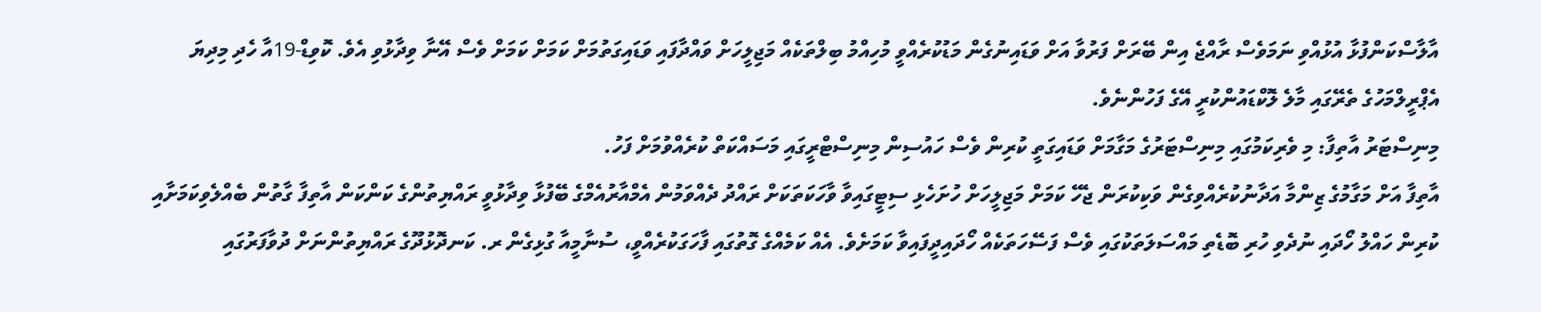އާލާސްކަންފުޅާ އުޅުއްވި ނަމަވެސް ރާއްޖެ އިން ބޭރަށް ފަރުވާ އަށް ވަޑައިނުގެން މަޑުކުރެއްވީ މުހިއްމު ބިލްތަކެއް މަޖިލީހަށް ވައްދާފައި ވަޑައިގަތުމަށް ކަމަށް ކަމަށް ވެސް އޭނާ ވިދާޅުވި އެވެ. ކޮވިޑް-19އާ ހެދި މިދިޔަ އެޕްރީލްމަހުގެ ތެރޭގައި މާލެ ލޮކްޑައުންކުރީ އޭގެ ފަހުންނެވެ.
މިނިސްޓަރު އާތިފާ: މި ވެރިކަމުގައި މިނިސްޓަރުގެ މަގާމަށް ވަޑައިގަތީ ކުރިން ވެސް ހައުސިން މިނިސްޓްރީގައި މަސައްކަތް ކުރެއްވުމަށް ފަހު.
އާތިފާ އަށް މަގާމުގެ ޒިންމާ އަދާނުކުރެއްވިގެން ވަކިކުރަން ޖެހޭ ކަމަށް މަޖިލީހަށް ހުށަހެޅި ސިޓީގައިވާ ވާހަކަތަކަށް ރައްދު ދެއްވަމުން އެމްއާރުއެމްގެ ބޭފުޅާ ވިދާޅުވީ ރައްޔިތުންގެ ކަންކަން އާތިފާ ގާތުން ބެއްލެވިކަމަށާއި ކުރިން ހައްލު ހޯދައި ނުދެވި ހުރި ބޮޑެތި މައްސަލަތަކުގައި ވެސް ފަސޭހަތަކެއް ހޯދައިދީފައިވާ ކަމަށެވެ. އެއް ކަމެއްގެ ގޮތުގައި ފާހަގަކުރެއްވީ، ސުނާމީއާ ގުޅިގެން ރ. ކަނދޮޅުދޫގެ ރައްޔިތުންނަށް ދުވާފަރުގައި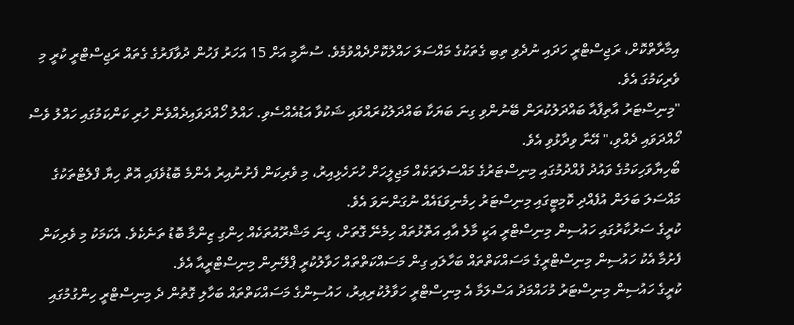އިމާރާތްކޮށް، ރަޖިސްޓްރީ ހަދައި ނުދެވި ތިބި ގެތަކުގެ މައްސަލަ ހައްލުކޮށްދެއްވުމެވެ. ސުނާމީ އަށް 15 އަހަރު ފަހުން ދުވާފަރުގެ ގެތައް ރަޖިސްޓްރީ ކުރީ މި ވެރިކަމުގަ އެވެ.
"މިނިސްޓަރު އާތިފާއާ ބައްދަލުކުރަން ބޭނުންވި ގިނަ ބަޔަކާ ބައްދަލުކުރައްވައި ޝަކުވާ އަޑުއެއްސެވި. ހައްލު ހޯއްދަވައިދެއްވެން ހުރި ކަންކަމުގައި ހައްލު ވެސް ހޯއްދަވައި ދެއްވި،" އޭނާ ވިދާޅުވި އެވެ.
ބޯހިޔާވަހިކަމުގެ ވައުދު ފުއްދުމުގައި މިނިސްޓަރުގެ މައްސަލަތަކެއް މަޖިލީހަށް ހުށަހެޅިއިރު، މި ވެރިކަން ފެށުނުއިރު އެންމެ ބޮޑުވެފައި އޮތް ހިޔާ ފްލެޓްތަކުގެ މައްސަލަ ބަލަން އުފެއްދި ކޮމިޓީގައި މިނިސްޓަރު ހިމެނިވަޑައެއް ނުގަންނަވަ އެވެ.
ކުރީގެ ސަރުކާރުގައި ހައުސިން މިނިސްޓްރީ އަކީ މާލެ އާއި އަތޮޅުތައް ހިމެނޭ ގޮތަށް، ގިނަ މަޝްރޫއުތަކެއް ހިންގި ޒިންމާ ބޮޑު ތަނެކެވެ. އެކަމަކު މި ވެރިކަން ފެށުމާ އެކު ހައުސިން މިނިސްޓްރީގެ މަސައްކަތްތައް ބަހާލައި ގިން މަސައްކަތްތައް ހަވާލުކުރީ ޕްލޭނިން މިނިސްޓްރީއާ އެވެ.
ކުރީގެ ހައުސިން މިނިސްޓަރު މުހައްމަދު އަސްލަމާ އެ މިނިސްޓްރީ ހަވާލުކުރިއިރު، ހައުސިންގެ މަސައްކަތްތައް ބަހާލި ގޮތުން ދެ މިނިސްޓްރީ ހިންގުމުގައި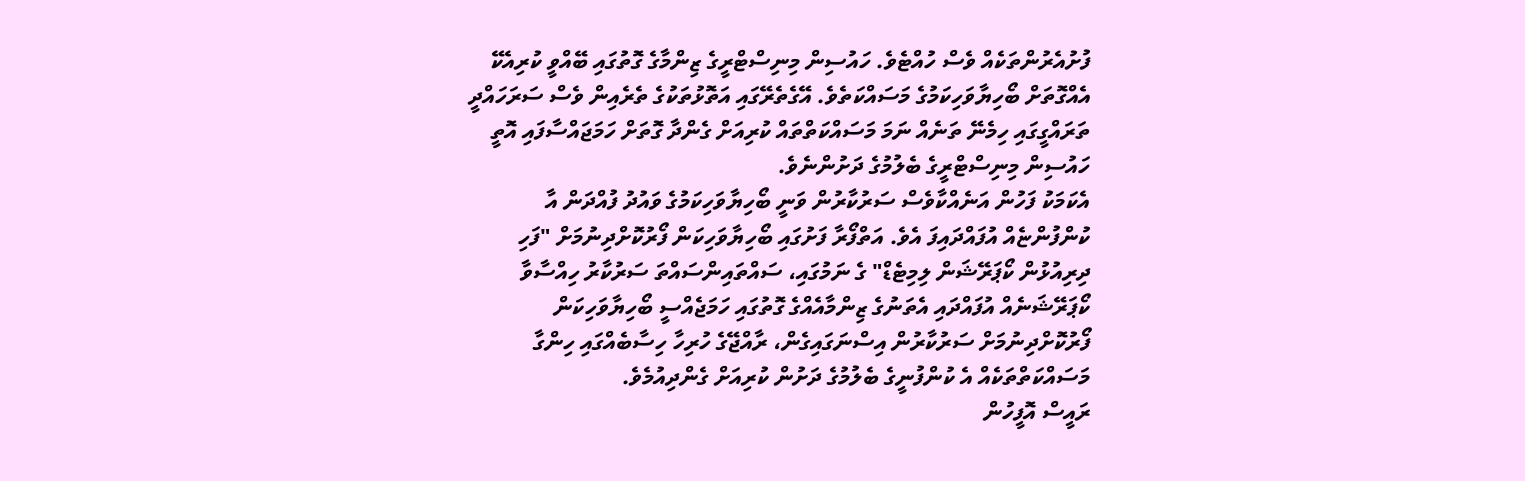ފުށުއެރުންތަކެއް ވެސް ހުއްޓެވެ. ހައުސިން މިނިސްޓްރީގެ ޒިންމާގެ ގޮތުގައި ބޭއްވީ ކުރިއެކޭ އެއްގޮތަށް ބޯހިޔާވަހިކަމުގެ މަސައްކަތެވެ. އޭގެތެރޭގައި އަތޮޅުތަކުގެ ތެރެއިން ވެސް ސަރަހައްދީ ތަރައްގީގައި ހިމެނޭ ތަނެއް ނަމަ މަސައްކަތްތައް ކުރިއަށް ގެންދާ ގޮތަށް ހަމަޖައްސާފައި އޮތީ ހައުސިން މިނިސްޓްރީގެ ބެލުމުގެ ދަށުންނެވެ.
އެކަމަކު ފަހުން އަނެއްކާވެސް ސަރުކާރުން ވަނީ ބޯހިޔާވަހިކަމުގެ ވައުދު ފުއްދަން އާ ކުންފުންޏެއް އުފައްދައިފަ އެވެ. އަތްފޯރާ ފަށުގައި ބޯހިޔާވަހިކަން ފޯރުކޮށްދިނުމަށް "ފަހި ދިރިއުޅުން ކޯޕަރޭޝަން ލިމިޓެޑް" ގެ ނަމުގައި، ސައްތައިންސައްތަ ސަރުކާރު ހިއްސާވާ ކޯޕަރޭޝަނެއް އުފައްދައި އެތަނުގެ ޒިންމާއެއްގެ ގޮތުގައި ހަމަޖެއްސީ ބޯހިޔާވަހިކަން ފޯރުކޮށްދިނުމަށް ސަރުކާރުން އިސްނަގައިގެން، ރާއްޖޭގެ ހުރިހާ ހިސާބެއްގައި ހިންގާ މަސައްކަތްތަކެއް އެ ކުންފުނީގެ ބެލުމުގެ ދަށުން ކުރިއަށް ގެންދިއުމެވެ.
ރައީސް އޮފީހުން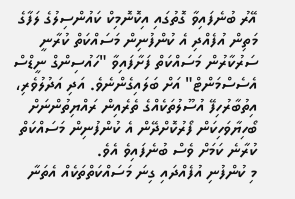އޭރު ބުނެފައިވާ ގޮތުގައި އިކޮނޮމިކް ކައުންސިލުގެ ލަފާގެ މަތިން އުފެއްދި އެ ކުންފުނިން މަސައްކަތް ކުރާނީ ސަރުކާރުން މަސައްކަތް ފަށާފައިވާ "ހައުސިންގް ނީޑްސް އެސެސްމަންޓް" އަށް ބަލައިގެންނެވެ. އަދި އަދުލުވެރި، އިތުބާރުހިފޭ އުސޫލުތަކެއްގެ ތެރެއިން ރައްޔިތުންނަށް ބޯހިޔާވަހިކަން ފޯރުކޮށްދޭން އެ ކުންފުނިން މަސައްކަތް ކުރާނެ ކަމަށް ވެސް ބުނެފައިވެ އެވެ.
މި ކުންފުނި އުފެއްދައި ގިނަ މަސައްކަތްތަކެއް އެތަނާ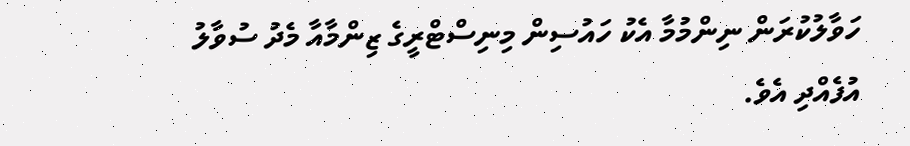ހަވާލުކުރަން ނިންމުމާ އެކު ހައުސިން މިނިސްޓްރީގެ ޒިންމާއާ މެދު ސުވާލު އުފެއްދި އެވެ.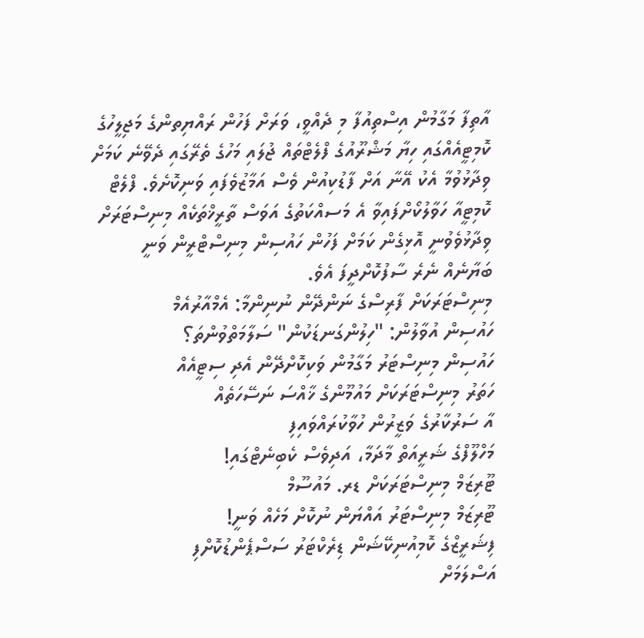އާތިފާ މަގާމުން އިސްތިއުފާ މި ދެއްވީ، ވަރަށް ފަހުން ރައްޔިތންގެ މަޖިލީހުގެ ކޮމިޓީއެއްގައި ހިޔާ މަޝްރޫއުގެ ފްލެޓްތައް ޖުލައި މަހުގެ ތެރޭގައި ދެވޭނެ ކަމަށް ވިދާޅުވުމާ އެކު އޭނާ އަށް ފާޑުކިއުން ވެސް އަމާޒުވެފައި ވަނިކޮށެވެ. ފްލެޓް ކޮމިޓީއާ ހަވާލުކޯށްފައިވާ އެ މަސއްކަތުގެ އަވަސް ތާރީޚްތަކެއް މިނިސްޓަރަށް ވިދާޅުވެވުނީ އޮޅިގެން ކަމަށް ފަހުން ހައުސިން މިނިސްޓްރީން ވަނީ ބަޔާނެއް ނެރެ ސާފުކޮށްދީފަ އެވެ.
މިނިސްޓަރަކަށް ފާރިސްގެ ނަންދޭން ނުނިންމާ: އެމްއާރުއެމް
ހައުސިން އުވާލުން: "ހިލުންގަނޑަކުން" ސަލާމަތްވުންތަ؟
ހައުސިން މިނިސްޓަރު މަގާމުން ވަކިކޮށްދޭން އެދި ސިޓީއެއް
ހަތަރު މިނިސްޓަރަކަށް މައުމޫންގެ ޚާއްސަ ނަސޭހަތެއް
އާ ސަރުކާރުގެ ވަޒީރުން ހުވާކުރައްވައިފި
މަހްލޫފްގެ ޝަރީއަތް މާދަމާ، އަދިވެސް ކެބިނެޓްގައި!
ޓޫރިޒަމް މިނިސްޓަރަކަށް ޑރ. މައުސޫމް
ޓޫރިޒަމް މިނިސްޓަރު އައްޔަން ނުކޮށް މަހެއް ވަނީ!
ފިޝަރީޒްގެ ކޮމިއުނިކޭޝަން ޑިރެކްޓަރު ސަސްޕެންޑުކޮށްފި
އަސްލަމަށް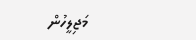މަޖިލީހުން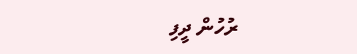ރުހުން ދީފި